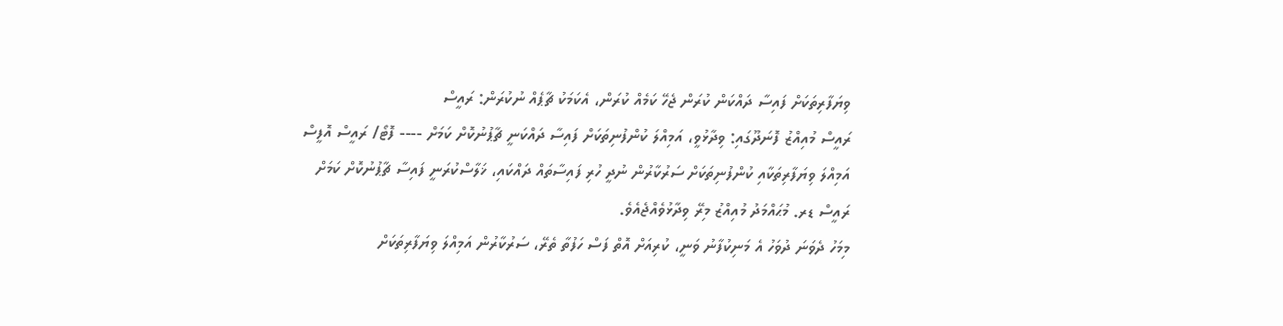ވިޔަފާރިތަކަށް ފައިސާ ދައްކަން ކުރަން ޖެހޭ ކަމެއް ކުރަން، އެކަމަކު ޗާޕެއް ނުކުރަން: ރައީސް
ރައީސް މުއިއްޒު ފޮނަދޫގައި: ވިދާޅުވީ، އަމިއްލަ ކުންފުނިތަކަށް ފައިސާ ދައްކަނީ ޗާޕުނުކޮށް ކަމަށް ---- ފޮޓޯ/ ރައީސް އޮފީސް
އަމިއްލަ ވިޔަފާރިތަކާއި ކުންފުނިތަކަށް ސަރުކާރުން ނުދީ ހުރި ފައިސާތައް ދައްކައި، ޚަލާސްކުރަނީ ފައިސާ ޗާޕުނުކޮށް ކަމަށް ރައީސް ޑރ. މުޙައްމަދު މުއިއްޒު މިރޭ ވިދާޅުވެއްޖެއެވެ.
މިމަހު ދެވަނަ ދުވަހު އެ މަނިކުފާނު ވަނީ، ކުރިއަށް އޮތް ފަސް ހަފުތާ ތެރޭ، ސަރުކާރުން އަމިއްލަ ވިޔަފާރިތަކަށް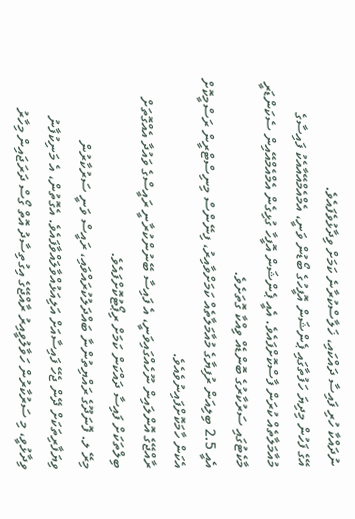ނުދައްކާ ހުރި ފައިސާ ދައްކައި، ޚަލާސްކުރާނެ ކަމަށް ވިދާޅުވެފައެވެ.
އޭގެ ފަހުން މިދިޔަ ހަފުތާގައި ޕެންޝަން އޮފީހުގެ ބޯޑުން ވަނީ، އެމްއެމްއޭއާއެކު ފައިސާގެ މުއާމަލާތެއް ކުރަން ފާސްކޮށްފައެވެ. އެއީ ޕެންޝަން އޮފީހާ ގުޅިގެން އެމްއެމްއޭއިން ސެކަންޑަރީ މާކެޓުގައި ސަރުކާރުގެ ބޮންޑެއް ވިއްކާ ގޮތަށެވެ.
އެއީ 2.5 ބިލިއަން ރުފިޔާގެ މުއާމަލާތެއް ކަމަށްވާއިރު، ފިނޭންސް މިނިސްޓްރީން ރަސްމީކޮށް އެކަން ހާމަކޮށްފައިނުވެއެވެ.
ރާއްޖޭގެ އޮންލައިން ނޫހެއްގައިވަނީ، އެ ފައިސާ ބޭނުންކުރާނީ ރައީސްގެ ވައުދާ އެއްގޮތަށް ބިލްތަކަށް ފައިސާ ދައްކަން ކަމަށް ރިޕޯޓުކޮށްފައެވެ.
މިރޭ ލ. ފޮނަދޫގެ ރައްޔިތުންނާ ބައްދަލުކުރައްވައި، ރައީސް ވަނީ ސަރުކާރުން ވިޔަފާރިތަކަށް ދޭން ޖެހޭ ފައިސާއަށް އަލިއަޅުއްވާލައްވާފައެވެ. އެގޮތުން، އެ މަނިކުފާނު ވިދާޅުވީ، މި ސަރުކާރުން ހަވާލުވީއިރު ރާއްޖޭގެ އިގުތިސާދު އޮތް ގޯސް ދަރަޖައިން މިހާރު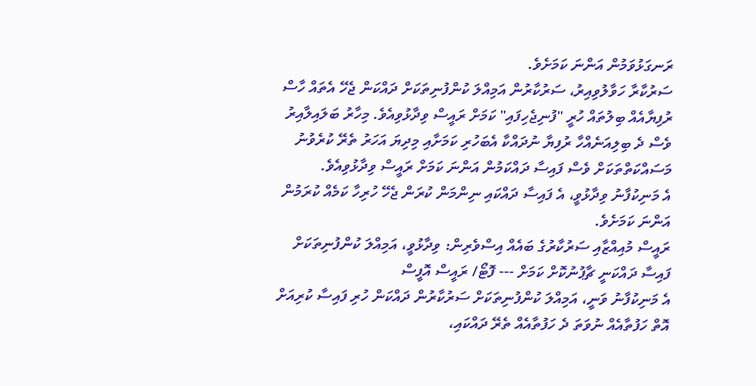ރަނގަޅުވަމުން އަންނަ ކަމަށެވެ.
ސަރުކާރާ ހަވާލުވިއިރު، ސަރުކާރުން އަމިއްލަ ކުންފުނިތަކަށް ދައްކަން ޖެހޭ އެތައް ހާސް ރުފިޔާއެއް ބިލުތައް ހުރީ "ފުނިޖެހިފައި" ކަމަށް ރައީސް ވިދާޅުވިއެވެ. މިހާރު ބަލައިލާއިރު ވެސް ދެ ބިލިއަނެއްހާ ރުފިޔާ ނުދައްކާ އެބަހުރި ކަމަށާއި މިދިޔަ އަހަރު ތެރޭ ކުރެވުނު މަސައްކަތްތަކަށް ވެސް ފައިސާ ދައްކަމުން އަންނަ ކަމަށް ރައީސް ވިދާޅުވިއެވެ.
އެ މަނިކުފާނު ވިދާޅުވީ، އެ ފައިސާ ދައްކައި ނިންމަން ކުރަން ޖެހޭ ހުރިހާ ކަމެއް ކުރަމުން އަންނަ ކަމަށެވެ.
ރައީސް މުއިއްޒާއި ސަރުކާރުގެ ބައެއް އިސްވެރިން: ވިދާޅުވީ، އަމިއްލަ ކުންފުނިތަކަށް ފައިސާ ދައްކަނީ ޗާޕުނުކޮށް ކަމަށް --- ފޮޓޯ/ ރައީސް އޮފީސް
އެ މަނިކުފާނު ވަނީ، އަމިއްލަ ކުންފުނިތަކަށް ސަރުކާރުން ދައްކަން ހުރި ފައިސާ ކުރިއަށް އޮތް ހަފުތާއެއް ނުވަތަ ދެ ހަފުތާއެއް ތެރޭ ދައްކައި،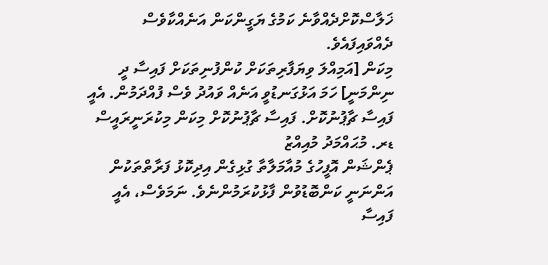ޚަލާސްކޮށްދެއްވާނެ ކަމުގެ ޔަގީންކަން އަނެއްކާވެސް ދެއްވައިފައެވެ.
މިކަން [އަމިއްލަ ވިޔަފާރިތަކަށް ކުންފުނިތަކަށް ފައިސާ ދީ ނިންމަނީ] ހަމަ އަޅުގަނޑުވީ އަނެއް ވައުދު ވެސް ފުއްދަމުން. އެއީ ފައިސާ ޗާޕުނުކޮށް. ފައިސާ ޗާޕުނުކޮށް މިކަން މިކުރަނީރައީސް ޑރ. މުޙައްމަދު މުއިއްޒު
ޕެންޝަން އޮފީހުގެ މުއާމަލާތާ ގުޅިގެން އިދިކޮޅު ފަރާތްތަކުން އަންނަނީ ކަންބޮޑުވުން ފާޅުކުރަމުންނެވެ. ނަމަވެސް، އެއީ ފައިސާ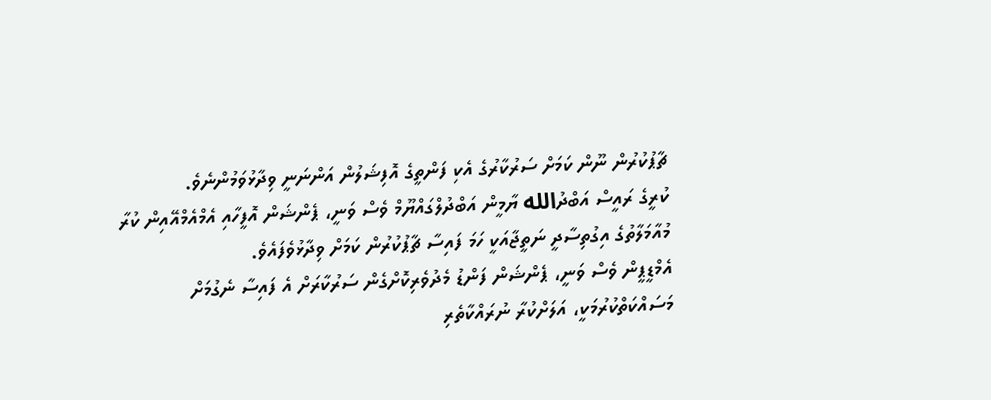ޗާޕުކުރުން ނޫން ކަމަށް ސަރުކާރުގެ އެކި ފަންތީގެ އޮފިޝަލުން އަންނަނީ ވިދާޅުވަމުންނެވެ.
ކުރީގެ ރައީސް އަބްދުالله ޔާމީން އަބްދުލްގައްޔޫމް ވެސް ވަނީ، ޕެންޝަން އޮފީހާއި އެމްއެމްއޭއިން ކުރާ މުއާމަލާތުގެ އިގުތިސާދީ ނަތީޖާއަކީ ހަމަ ފައިސާ ޗާޕުކުރުން ކަމަށް ވިދާޅުވެފައެވެ.
އެމްޑީޕީން ވެސް ވަނީ، ޕެންޝަން ފަންޑު މެދުވެރިކޮށްގެން ސަރުކާރަށް އެ ފައިސާ ނެގުމަށް މަސައްކަތްކުރުމަކީ، އަލަށްކުރާ ނުރައްކާތެރި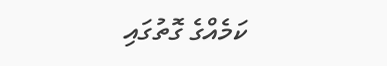ކަމެއްގެ ގޮތުގައި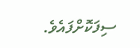ސިފަކޮށްފައެވެ.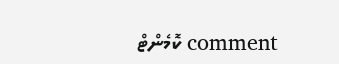comment ކޮމެންޓް